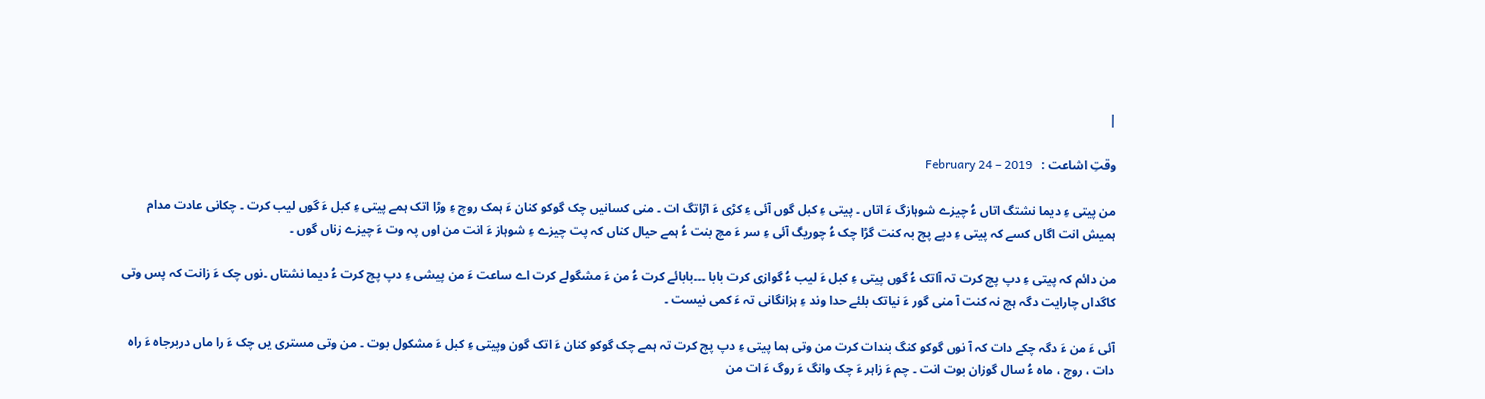|

وقتِ اشاعت :   February 24 – 2019

من پیتی ءِ دیما نشتگ اتاں ءُ چیزے شوہازگ ءَ اتاں ۔ پیتی ءِ کبل گوں آئی ءِ کڑی ءَ اڑاتگ ات ۔ منی کسانیں چک گوکو کنان ءَ ہمک روچ ءِ وڑا اتک ہمے پیتی ءِ کبل ءَ گوں لیب کرت ۔ چکانی عادت مدام ہمیش انت اگاں کسے کہ پیتی ءِ دپے پچ بہ کنت گڑا چک ءُ چوریگ آئی ءِ سر ءَ مچ بنت ءُ ہمے حیال کناں کہ پت چیزے ءِ شوہاز ءَ انت من اوں پہ وت ءَ چیزے زناں گوں ۔

من دائم کہ پیتی ءِ دپ پچ کرت تہ آاتک ءُ گوں پیتی ءِ کبل ءَ لیب ءُ گوازی کرت بابا ۔۔۔بابائے کرت ءُ من ءَ مشگولے کرت اے ساعت ءَ من پیشی ءِ دپ پچ کرت ءُ دیما نشتاں ۔نوں چک ءَ زانت کہ پس وتی کاگداں چارایت دگہ ہچ نہ کنت آ منی گور ءَ نیاتک بلئے حدا وند ءِ ہزانگانی تہ ءَ کمی نیست ۔

آئی ءَ من ءَ دگہ چکے دات کہ آ نوں گوکو کنگ بندات کرت من وتی ہما پیتی ءِ دپ پچ کرت تہ ہمے چک گوکو کنان ءَ اتک گون وپیتی ءِ کبل ءَ مشکول بوت ۔ من وتی مستری یں چک ءَ را ماں دربرجاہ ءَ راہ دات ، روچ ، ماہ ءُ سال گوزان بوت انت ۔ چم ءَ زاہر ءَ چک وانگ ءَ روگ ءَ ات من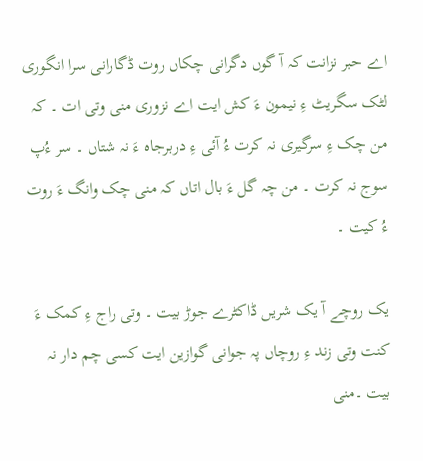اے حبر نزانت کہ آ گوں دگرانی چکاں روت ڈگارانی سرا انگوری لٹک سگریٹ ءِ نیمون ءَ کش ایت اے نزوری منی وتی ات ۔ کہ من چک ءِ سرگیری نہ کرت ءُ آئی ءِ دربرجاہ ءَ نہ شتاں ۔ سر ءُپ سوج نہ کرت ۔ من چہ گل ءَ بال اتاں کہ منی چک وانگ ءَ روت ءُ کیت ۔

یک روچے آ یک شریں ڈاکٹرے جوڑ بیت ۔ وتی راج ءِ کمک ءَ کنت وتی زند ءِ روچاں پہ جوانی گوازین ایت کسی چم دار نہ بیت ۔منی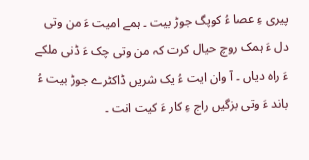پیری ءِ عصا ءُ کوپگ جوڑ بیت ۔ ہمے امیت ءَ من وتی دل ءَ ہمک روچ حیال کرت کہ من وتی چک ءَ ڈنی ملکے ءَ راہ دیاں ۔ آ وان ایت ءُ یک شریں ڈاکٹرے جوڑ بیت ءُ باند ءَ وتی بزگیں راج ءِ کار ءَ کیت انت ۔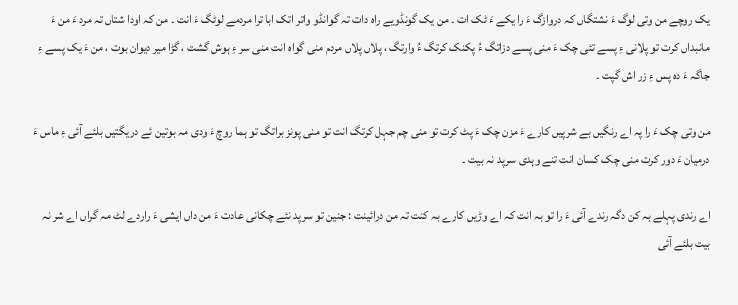یک روچے من وتی لوگ ءَ نشتگاں کہ دروازگ ءَ را یکے ءَ ٹک ات ۔ من یک گونڈویے راہ دات تہ گوانڈو واتر اتک ابا ترا مردمے لوٹگ ءَ انت ۔ من کہ اودا شتاں تہ مرد ءَ من ءَ مانبداں کرت تو پلانی ءِ پسے تئی چک ءَ منی پسے دزاتگ ءُ پکنک کرتگ ءُ وارتگ ، پلاں پلاں مردم منی گواہ انت منی سر ءِ ہوش گشت ، گڑا میر دیوان بوت ، من ءَ یک پسے ءِ جاگہ ءَ دہ پس ءِ زر اش گپت ۔

من وتی چک ءَ را پہ اے رنگیں بے شرپیں کارے ءَ مزن چک ءَ پٹ کرت تو منی چم جہل کرتگ انت تو منی پونز براتگ تو ہما روچ ءَ ودی مہ بوتین ئے دریگتیں بلئے آئی ءِ ماس ءَ درمیان ءَ دور کرت منی چک کسان انت تنے وہدی سرپد نہ بیت ۔

اے رندی پہلے بہ کن دگہ رندے آئی ءَ را تو بہ انت کہ اے وڑیں کارے بہ کنت تہ من درائینت : جنین تو سرپد نئے چکانی عادت ءَ من داں ایشی ءَ راردے لٹ مہ گراں اے شر نہ بیت بلئے آئی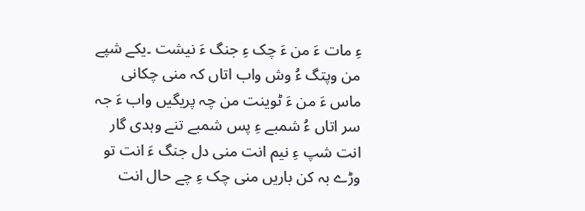ءِ مات ءَ من ءَ چک ءِ جنگ ءَ نیشت ۔یکے شپے من وپتگ ءُ وش واب اتاں کہ منی چکانی ماس ءَ من ءَ ٹوینت من چہ پریگیں واب ءَ جہ سر اتاں ءُ شمبے ءِ پس شمبے تنے وہدی گار انت شپ ءِ نیم انت منی دل جنگ ءَ انت تو وڑے بہ کن باریں منی چک ءِ چے حال انت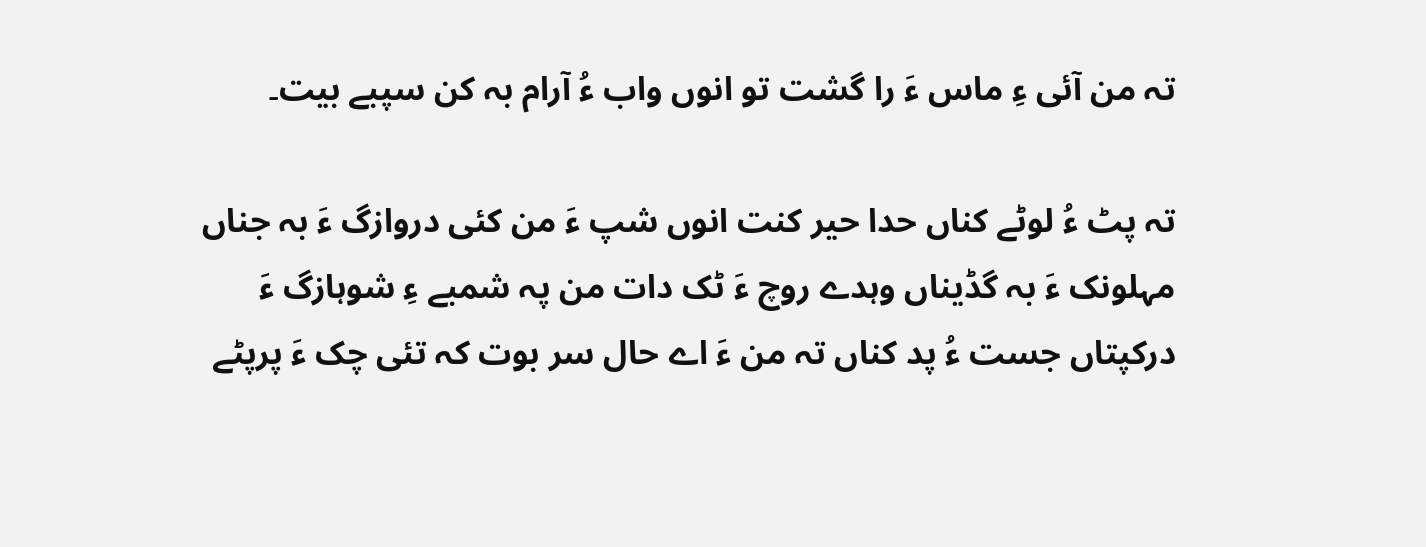تہ من آئی ءِ ماس ءَ را گشت تو انوں واب ءُ آرام بہ کن سپبے بیت۔

تہ پٹ ءُ لوٹے کناں حدا حیر کنت انوں شپ ءَ من کئی دروازگ ءَ بہ جناں مہلونک ءَ بہ گڈیناں وہدے روچ ءَ ٹک دات من پہ شمبے ءِ شوہازگ ءَ درکپتاں جست ءُ پد کناں تہ من ءَ اے حال سر بوت کہ تئی چک ءَ پرپٹے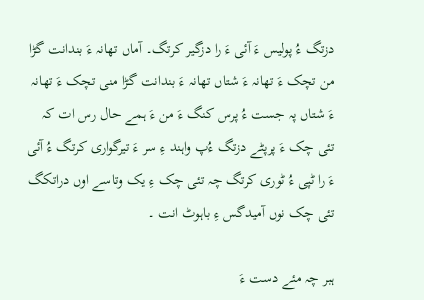دزتگ ءُ پولیس ءَ آئی ءَ را دزگیر کرتگ۔ آماں تھانہ ءَ بندانت گڑا من تچک ءَ تھانہ ءَ شتاں تھانہ ءَ بندانت گڑا منی تچک ءَ تھانہ ءَ شتاں پہ جست ءُ پرس کنگ ءَ من ءَ ہمے حال رس ات کہ تئی چک ءَ پرپٹے دزتگ ءُپ واہند ءِ سر ءَ تیرگواری کرتگ ءُ آئی ءَ را ٹپی ءُ ٹوری کرتگ چہ تئی چک ءِ یک وتاسے اوں دراتکگ تئی چک نوں آمیدگس ءِ باہوٹ انت ۔

ہبر چہ مئے دست ءَ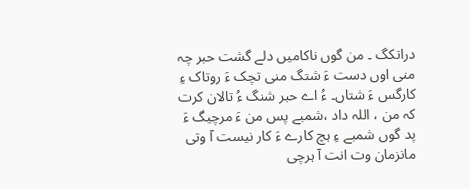دراتکگ ۔ من گوں ناکامیں دلے گشت حبر چہ منی اوں دست ءَ شتگ منی تچک ءَ روتاک ءِ کارگس ءَ شتاں۔ ءُ اے حبر شنگ ءُ تالان کرت کہ من ، اللہ داد ،شمبے پس من ءَ مرچیگ ءَ پد گوں شمبے ءِ ہچ کارے ءَ کار نیست آ وتی مانزمان وت انت آ ہرچی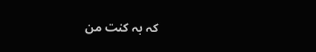کہ بہ کنت من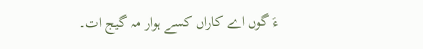ءَ گوں اے کاراں کسے ہوار مہ گیج ات۔